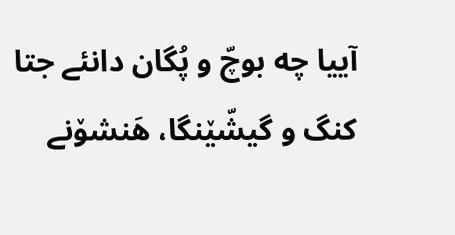آییا چه بوچّ و پُگان دانئے جتا کنگ و گیشّێنگا، هَنشۆنے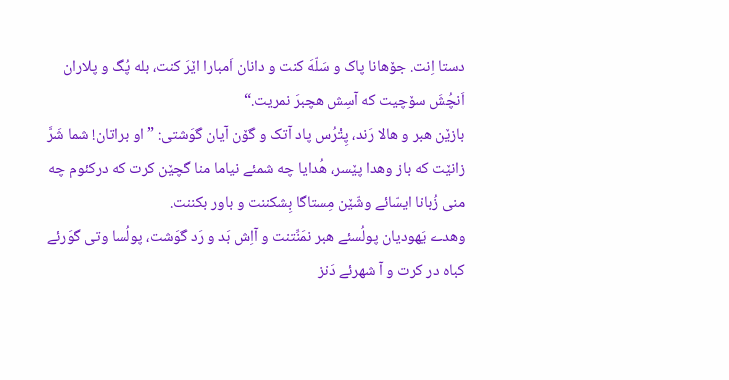دستا اِنت. جۆهانا پاک و سَلّهَ کنت و دانان اَمبارا اێرَ کنت، بله پُگ و پلاران اَنچُشَ سۆچیت که آسِش هچبرَ نمریت.“
بازێن هبر و هالا رَند، پِتْرُس پاد آتک و گۆن آیان گوَشتی: ”او براتان! شما شَرَّ زانێت که باز وهدا پێسر، هُدایا چه شمئے نیاما منا گچێن کرت که درکئوم چه منی زُبانا ایسّائے وشّێن مِستاگا بِشکننت و باور بکننت.
وهدے یَهودیان پولُسئے هبر نمَنِّتنت و آاِش بَد و رَد گوَشت، پولُسا وتی گوَرئے کباه در کرت و آ شهرئے دَنز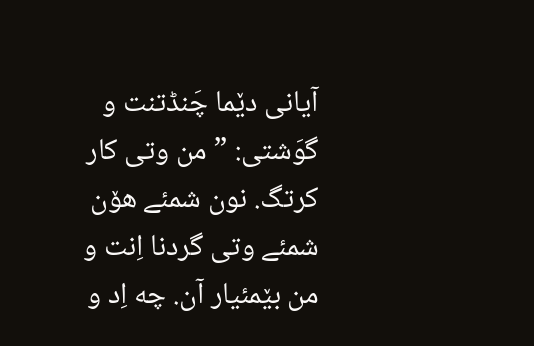آیانی دێما چَنڈتنت و گوَشتی: ”من وتی کار کرتگ. نون شمئے هۆن شمئے وتی گردنا اِنت و من بێمئیار آن. چه اِد و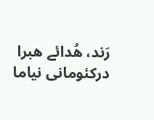رَند، هُدائے هبرا درکئومانی نیاما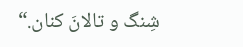شِنگ و تالانَ کنان.“